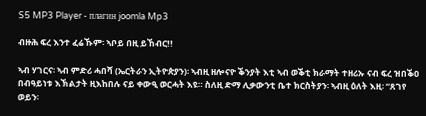S5 MP3 Player - плагин joomla Mp3

ብዙሕ ፍረ እንተ ፈሬኹም፡ ኣቦይ በዚ ይኸብር!!

ኣብ ሃገርና፡ ኣብ ምድሪ ሓበሻ (ኤርትራን ኢትዮጵያን)፡ ኣብዚ ዘሎናዮ ቕንያት እቲ ኣብ ወቕቲ ክራማት ተዘሪኡ ናብ ፍረ ዝበቕዐ በብዓይነቱ እኽልታት ዚእከበሉ ናይ ቀውዒ ወርሓት እዩ። ስለዚ ድማ ሊቃውንቲ ቤተ ክርስትያን፡ ኣብዚ ዕለት እዚ፡ “ጸገየ ወይን፡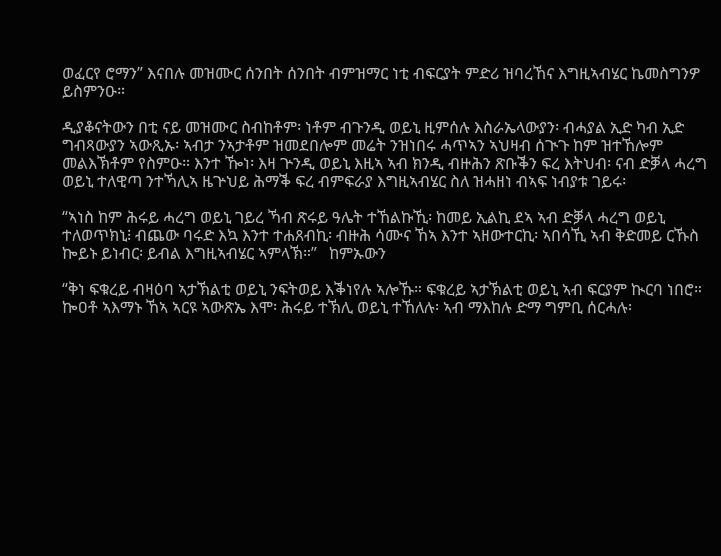ወፈርየ ሮማን” እናበሉ መዝሙር ሰንበት ሰንበት ብምዝማር ነቲ ብፍርያት ምድሪ ዝባረኸና እግዚኣብሄር ኬመስግንዎ ይስምንዑ።

ዲያቆናትውን በቲ ናይ መዝሙር ስብከቶም፡ ነቶም ብጉንዲ ወይኒ ዚምሰሉ እስራኤላውያን፡ ብሓያል ኢድ ካብ ኢድ ግብጻውያን ኣውጺኡ፡ ኣብታ ንኣታቶም ዝመደበሎም መሬት ንዝነበሩ ሓጥኣን ኣህዛብ ሰጒጉ ከም ዝተኸሎም መልእኽቶም የስምዑ። እንተ ዀነ፡ እዛ ጕንዲ ወይኒ እዚኣ ኣብ ክንዲ ብዙሕን ጽቡቕን ፍረ እትህብ፡ ናብ ድቓላ ሓረግ ወይኒ ተለዊጣ ንተኻሊኣ ዜጕህይ ሕማቕ ፍረ ብምፍራያ እግዚኣብሄር ስለ ዝሓዘነ ብኣፍ ነብያቱ ገይሩ፡

“ኣነስ ከም ሕሩይ ሓረግ ወይኒ ገይረ ኻብ ጽሩይ ዓሌት ተኸልኩኺ፡ ከመይ ኢልኪ ደኣ ኣብ ድቓላ ሓረግ ወይኒ ተለወጥክኒ፧ ብጨው ባሩድ እኳ እንተ ተሐጸብኪ፡ ብዙሕ ሳሙና ኸኣ እንተ ኣዘውተርኪ፡ ኣበሳኺ ኣብ ቅድመይ ርኹስ ኰይኑ ይነብር፡ ይብል እግዚኣብሄር ኣምላኽ።”   ከምኡውን

“ቅነ ፍቁረይ ብዛዕባ ኣታኽልቲ ወይኒ ንፍትወይ እቕነየሉ ኣሎኹ። ፍቁረይ ኣታኽልቲ ወይኒ ኣብ ፍርያም ኲርባ ነበሮ። ኰዐቶ ኣእማኑ ኸኣ ኣርዩ ኣውጽኤ እሞ፡ ሕሩይ ተኽሊ ወይኒ ተኸለሉ፡ ኣብ ማእከሉ ድማ ግምቢ ሰርሓሉ፡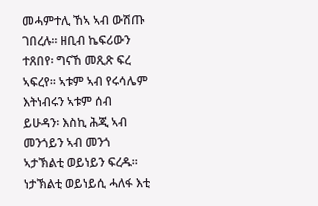መሓምተሊ ኸኣ ኣብ ውሽጡ ገበረሉ። ዘቢብ ኬፍሪውን ተጸበየ፡ ግናኸ መጺጽ ፍረ ኣፍረየ። ኣቱም ኣብ የሩሳሌም እትነብሩን ኣቱም ሰብ ይሁዳን፡ እስኪ ሕጂ ኣብ መንጎይን ኣብ መንጎ ኣታኽልቲ ወይነይን ፍረዱ። ነታኽልቲ ወይነይሲ ሓለፋ እቲ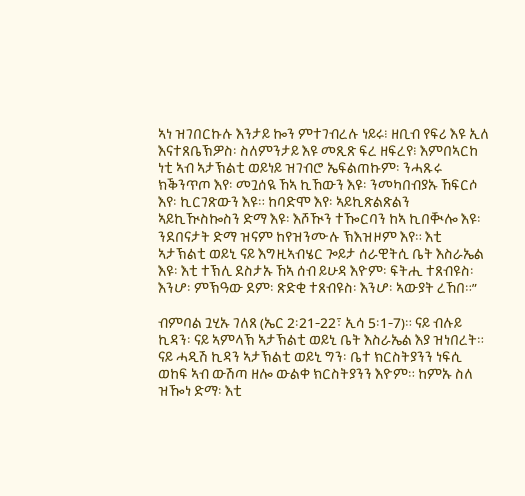ኣነ ዝገበርኩሉ እንታይ ኰን ምተገብረሉ ነይሩ፧ ዘቢብ የፍሪ እዩ ኢለ እናተጸቤኽዎስ፡ ስለምንታይ እዩ መጺጽ ፍረ ዘፍረየ፧ እምበኣርከ ነቲ ኣብ ኣታኽልቲ ወይነይ ዝገብሮ ኤፍልጠኩም፡ ንሓጹሩ ክቕንጥጦ እየ፡ መጓሰዪ ኸኣ ኪኸውን እዩ፡ ንመካበብያኡ ኸፍርሶ እየ፡ ኪርገጽውን እዩ። ከባድሞ እየ፡ ኣይኪጽልጽልን ኣይኪዂስኰስን ድማ እዩ፡ እሾዂን ተዀርባን ከኣ ኪበቚሎ እዩ፡ ንደበናታት ድማ ዝናም ከየዝንሙሉ ኽእዝዞም እየ። እቲ ኣታኽልቲ ወይኒ ናይ እግዚኣብሄር ጐይታ ሰራዊትሲ ቤት እስራኤል እዩ፡ እቲ ተኽሊ ደስታኡ ኸኣ ሰብ ይሁዳ እዮም፡ ፍትሒ ተጸብዩስ፡ እንሆ፡ ምኽዓው ደም፡ ጽድቂ ተጸብዩስ፡ እንሆ፡ ኣውያት ረኸበ።”

ብምባል ጓሂኡ ገለጸ (ኤር 2፡21-22፣ ኢሳ 5፡1-7)። ናይ ብሉይ ኪዳን፡ ናይ ኣምላኽ ኣታኽልቲ ወይኒ ቤት እስራኤል እያ ዝነበረት። ናይ ሓዲሽ ኪዳን ኣታኽልቲ ወይኒ ግን፡ ቤተ ክርስትያንን ነፍሲ ወከፍ ኣብ ውሽጣ ዘሎ ውልቀ ክርስትያንን እዮም። ከምኡ ስለ ዝዀነ ድማ፡ እቲ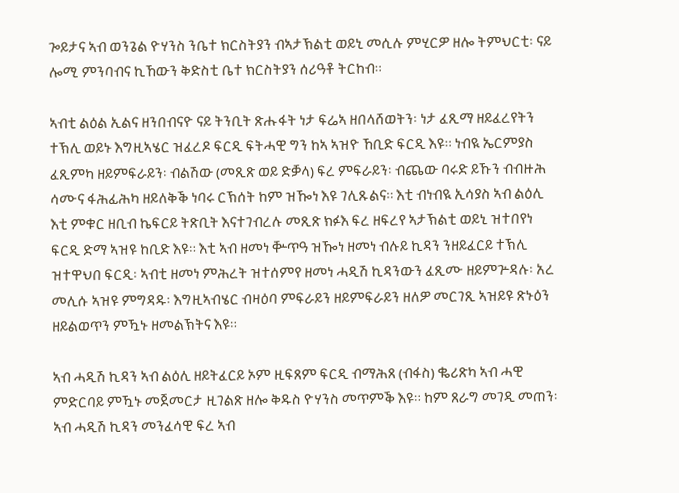ጐይታና ኣብ ወንጌል ዮሃንስ ንቤተ ክርስትያን ብኣታኽልቲ ወይኒ መሲሉ ምሂርዎ ዘሎ ትምህርቲ፡ ናይ ሎሚ ምንባብና ኪኸውን ቅድስቲ ቤተ ክርስትያን ሰሪዓቶ ትርከብ።

ኣብቲ ልዕል ኢልና ዘንበብናዮ ናይ ትንቢት ጽሑፋት ነታ ፍሬኣ ዘበላሸወትን፡ ነታ ፈጺማ ዘይፈረየትን ተኽሊ ወይኑ እግዚኣሄር ዝፈረዶ ፍርዲ ፍትሓዊ ግን ከኣ ኣዝዮ ኸቢድ ፍርዲ እዩ። ነብዪ ኤርምያስ ፈጺምካ ዘይምፍራይን፡ ብልሽው (መጺጽ ወይ ድቓላ) ፍረ ምፍራይን፡ ብጨው ባሩድ ይኹን ብብዙሕ ሳሙና ፋሕፊሕካ ዘይለቅቕ ነባሩ ርኽሰት ከም ዝዀነ እዩ ገሊጹልና። እቲ ብነብዪ ኢሳያስ ኣብ ልዕሊ እቲ ምቁር ዘቢብ ኬፍርይ ትጽቢት እናተገብረሉ መጺጽ ክፉእ ፍረ ዘፍረየ ኣታኽልቲ ወይኒ ዝተበየነ ፍርዲ ድማ ኣዝዩ ከቢድ እዩ። እቲ ኣብ ዘመነ ቝጥዓ ዝዀነ ዘመነ ብሉይ ኪዳን ንዘይፈርይ ተኽሊ ዝተዋህበ ፍርዲ፡ ኣብቲ ዘመነ ምሕረት ዝተሰምየ ዘመነ ሓዲሽ ኪዳንውን ፈጺሙ ዘይምጕዳሉ፡ አረ መሊሱ ኣዝዩ ምግዳዱ፡ እግዚኣብሄር ብዛዕባ ምፍራይን ዘይምፍራይን ዘለዎ መርገጺ ኣዝይዩ ጽኑዕን ዘይልወጥን ምዃኑ ዘመልኽትና እዩ።

ኣብ ሓዲሽ ኪዳን ኣብ ልዕሊ ዘይትፈርይ ኦም ዚፍጸም ፍርዲ ብማሕጸ (ብፋስ) ቈሪጽካ ኣብ ሓዊ ምድርባይ ምዃኑ መጀመርታ ዚገልጽ ዘሎ ቅዱስ ዮሃንስ መጥምቕ እዩ። ከም ጸራግ መገዲ መጠን፡ ኣብ ሓዲሽ ኪዳን መንፈሳዊ ፍረ ኣብ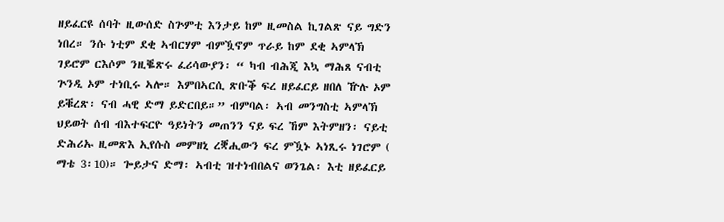ዘይፈርዩ ሰባት ዚውሰድ ስጕምቲ እንታይ ከም ዚመስል ኪገልጽ ናይ ግድን ነበረ። ንሱ ነቲም ደቂ ኣብርሃም ብምዃኖም ጥራይ ከም ደቂ ኣምላኽ ገይሮም ርእሶም ንዚቘጽሩ ፈሪሳውያን፡ “ ካብ ብሕጂ እኳ ማሕጸ ናብቲ ጕንዲ ኦም ተነቢሩ ኣሎ። እምበኣርሲ ጽቡቕ ፍረ ዘይፈርይ ዘበለ ዅሉ ኦም ይቑረጽ፡ ናብ ሓዊ ድማ ይድርበይ።” ብምባል፡ ኣብ መንግስቲ ኣምላኽ ህይወት ሰብ ብእተፍርዮ ዓይነትን መጠንን ናይ ፍረ ኸም እትምዘን፡ ናይቲ ድሕሪኡ ዚመጽእ ኢየሱስ መምዘኒ ረቛሒውን ፍረ ምዃኑ ኣነጺሩ ነገሮም ( ማቴ 3፡10)። ጐይታና ድማ፡ ኣብቲ ዝተነብበልና ወንጌል፡ እቲ ዘይፈርይ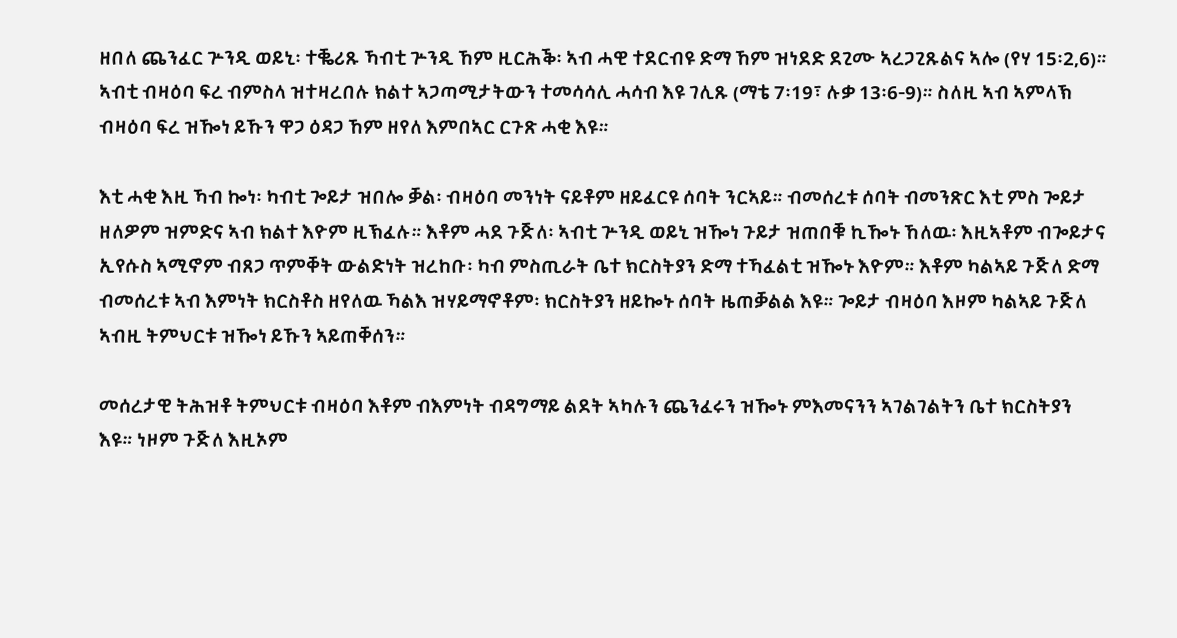ዘበለ ጨንፈር ጕንዲ ወይኒ፡ ተቘሪጹ ኻብቲ ጕንዲ ኸም ዚርሕቕ፡ ኣብ ሓዊ ተደርብዩ ድማ ኸም ዝነደድ ደጊሙ ኣረጋጊጹልና ኣሎ (የሃ 15፡2,6)። ኣብቲ ብዛዕባ ፍረ ብምስላ ዝተዛረበሉ ክልተ ኣጋጣሚታትውን ተመሳሳሊ ሓሳብ እዩ ገሊጹ (ማቴ 7፡19፣ ሉቃ 13፡6-9)። ስለዚ ኣብ ኣምላኽ ብዛዕባ ፍረ ዝዀነ ይኹን ዋጋ ዕዳጋ ኸም ዘየለ እምበኣር ርጉጽ ሓቂ እዩ።

እቲ ሓቂ እዚ ኻብ ኰነ፡ ካብቲ ጐይታ ዝበሎ ቓል፡ ብዛዕባ መንነት ናይቶም ዘይፈርዩ ሰባት ንርኣይ። ብመሰረቱ ሰባት ብመንጽር እቲ ምስ ጐይታ ዘለዎም ዝምድና ኣብ ክልተ እዮም ዚኽፈሉ። እቶም ሓደ ጉጅለ፡ ኣብቲ ጕንዲ ወይኒ ዝዀነ ጉይታ ዝጠበቑ ኪዀኑ ኸለዉ፡ እዚኣቶም ብጐይታና ኢየሱስ ኣሚኖም ብጸጋ ጥምቐት ውልድነት ዝረከቡ፡ ካብ ምስጢራት ቤተ ክርስትያን ድማ ተኻፈልቲ ዝዀኑ እዮም። እቶም ካልኣይ ጉጅለ ድማ ብመሰረቱ ኣብ እምነት ክርስቶስ ዘየለዉ ኻልእ ዝሃይማኖቶም፡ ክርስትያን ዘይኰኑ ሰባት ዜጠቓልል እዩ። ጐይታ ብዛዕባ እዞም ካልኣይ ጉጅለ ኣብዚ ትምህርቱ ዝዀነ ይኹን ኣይጠቐሰን።

መሰረታዊ ትሕዝቶ ትምህርቱ ብዛዕባ እቶም ብእምነት ብዳግማይ ልደት ኣካሉን ጨንፈሩን ዝዀኑ ምእመናንን ኣገልገልትን ቤተ ክርስትያን እዩ። ነዞም ጉጅለ እዚኦም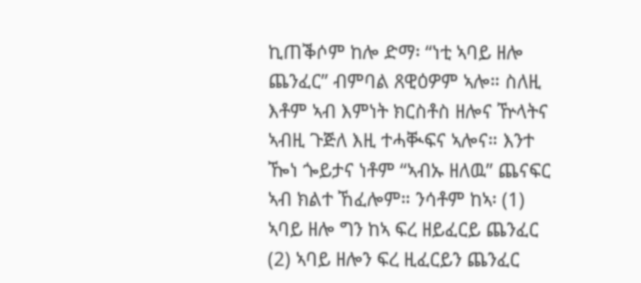ኪጠቕሶም ከሎ ድማ፡ “ነቲ ኣባይ ዘሎ ጨንፈር” ብምባል ጸዊዕዎም ኣሎ። ስለዚ እቶም ኣብ እምነት ክርስቶስ ዘሎና ዅላትና ኣብዚ ጉጅለ እዚ ተሓቚፍና ኣሎና። እንተ ዀነ ጐይታና ነቶም “ኣብኡ ዘለዉ” ጨናፍር ኣብ ክልተ ኸፈሎም። ንሳቶም ከኣ፡ (1) ኣባይ ዘሎ ግን ከኣ ፍረ ዘይፈርይ ጨንፈር (2) ኣባይ ዘሎን ፍረ ዚፈርይን ጨንፈር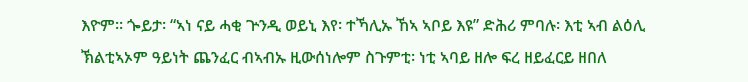እዮም። ጐይታ፡ “ኣነ ናይ ሓቂ ጕንዲ ወይኒ እየ፡ ተኻሊኡ ኸኣ ኣቦይ እዩ” ድሕሪ ምባሉ፡ እቲ ኣብ ልዕሊ ኽልቲኣኦም ዓይነት ጨንፈር ብኣብኡ ዚውሰነሎም ስጉምቲ፡ ነቲ ኣባይ ዘሎ ፍረ ዘይፈርይ ዘበለ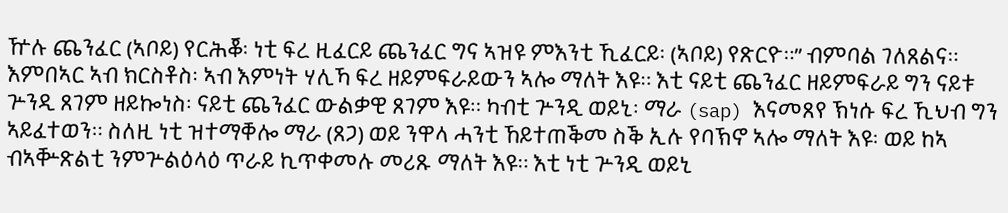ዅሉ ጨንፈር (ኣቦይ) የርሕቖ፡ ነቲ ፍረ ዚፈርይ ጨንፈር ግና ኣዝዩ ምእንቲ ኺፈርይ፡ (ኣቦይ) የጽርዮ።” ብምባል ገለጸልና። እምበኣር ኣብ ክርስቶስ፡ ኣብ እምነት ሃሊኻ ፍረ ዘይምፍራይውን ኣሎ ማለት እዩ። እቲ ናይቲ ጨንፈር ዘይምፍራይ ግን ናይቱ ጕንዲ ጸገም ዘይኰነስ፡ ናይቲ ጨንፈር ውልቃዊ ጸገም እዩ። ካብቲ ጕንዲ ወይኒ፡ ማራ (sap) እናመጸየ ኽነሱ ፍረ ኺህብ ግን ኣይፈተወን። ስለዚ ነቲ ዝተማቐሎ ማራ (ጸጋ) ወይ ንዋላ ሓንቲ ኸይተጠቕመ ስቕ ኢሉ የባኽኖ ኣሎ ማለት እዩ፡ ወይ ከኣ ብኣቝጽልቲ ንምጕልዕላዕ ጥራይ ኪጥቀመሉ መሪጹ ማለት እዩ። እቲ ነቲ ጕንዲ ወይኒ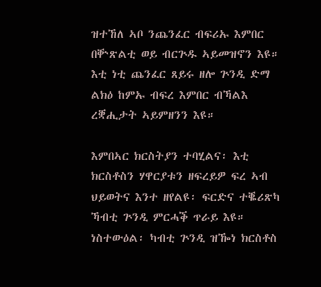ዝተኸለ ኣቦ ንጨንፈር ብፍሪኡ እምበር በቝጽልቲ ወይ ብርጕዱ ኣይመዝኖን እዩ። እቲ ነቲ ጨንፈር ጸይሩ ዘሎ ጕንዲ ድማ ልክዕ ከምኡ ብፍረ እምበር ብኻልእ ረቛሒታት ኣይምዘንን እዩ።

እምበኣር ክርስትያን ተባሂልና፡ እቲ ክርስቶስን ሃዋርያቱን ዘፍረይዎ ፍረ ኣብ ህይወትና እንተ ዘየልዩ፡ ፍርድና ተቘሪጽካ ኻብቲ ጕንዲ ምርሓቕ ጥራይ እዩ። ነስተውዕል፡ ካብቲ ጕንዲ ዝዀነ ክርስቶስ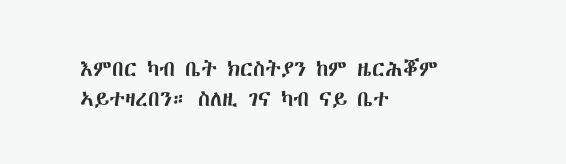እምበር ካብ ቤት ክርስትያን ከም ዜርሕቖም ኣይተዛረበን። ስለዚ ገና ካብ ናይ ቤተ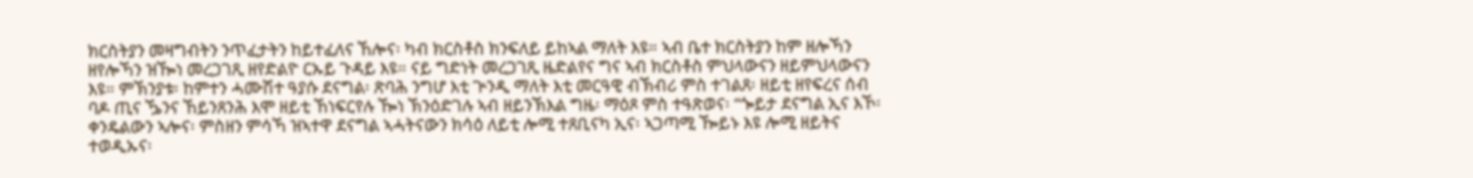ክርስትያን መዛግብትን ንጥፈታትን ከይተፈለና ኸሎና፡ ካብ ክርስቶስ ክንፍለይ ይከኣል ማለት እዩ። ኣብ ቤተ ክርስትያን ከም ዘሎኻን ዘየሎኻን ዝዀነ መረጋገጺ ዘየድልዮ ርኡይ ጉዳይ እዩ። ናይ ግድነት መረጋገጺ ዜድልየና ግና ኣብ ክርስቶስ ምህላውናን ዘይምህላውናን እዩ። ምኽንያቱ፡ ከምተን ሓሙሽተ ዓያሱ ደናግል፡ ጽባሕ ንግሆ እቲ ጕንዲ ማለት እቲ መርዓዊ ብኽብሪ ምስ ተገልጸ፡ ዘይቲ ዘየፍረና ሰብ ባዶ ጢና ዄንና ኸይንጸንሕ እሞ ዘይቲ ኸነፍርየሉ ዀነ ኽንዕድገሉ ኣብ ዘይንኽእል ግዜ፡ ማዕጾ ምስ ተዓጽወና፡ “ጐይታ ደናግል ኢና እኾ፡ ቀንዴልውን ኣሎና፡ ምስዘን ምሳኻ ዝኣተዋ ደናግል ኣሓትናውን ክሳዕ ለይቲ ሎሚ ተጸቢናካ ኢና፡ ኣጋጣሚ ዀይኑ እዩ ሎሚ ዘይትና ተወዲኡና፡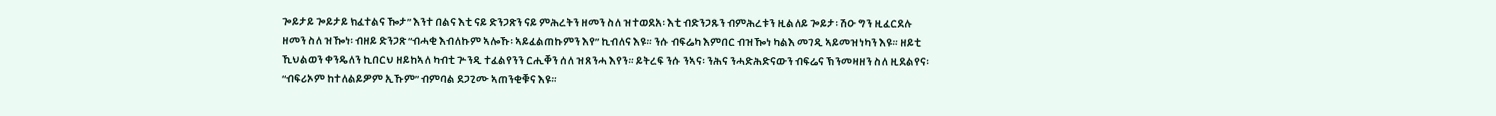ጐይታይ ጐይታይ ክፈተልና ዀታ” እንተ በልና እቲ ናይ ድንጋጽን ናይ ምሕረትን ዘመን ስለ ዝተወደአ፡ እቲ ብድንጋጹን ብምሕረቱን ዚልለይ ጐይታ፡ ሽዑ ግን ዚፈርደሉ ዘመን ስለ ዝዀነ፡ ብዘይ ድንጋጽ “ብሓቂ እብለኩም ኣሎኹ፡ ኣይፈልጠኩምን እየ” ኪብለና እዩ። ንሱ ብፍሬካ እምበር ብዝዀነ ካልእ መገዲ ኣይመዝነካን እዩ። ዘይቲ ኺህልወን ቀንዴለን ኪበርህ ዘይከኣለ ካብቲ ጕንዲ ተፈልየንን ርሒቐን ሰለ ዝጸንሓ እየን። ይትረፍ ንሱ ንኣና፡ ንሕና ንሓድሕድናውን ብፍሬና ኽንመዛዘን ስለ ዚደልየና፡ “ብፍሪኦም ከተለልይዎም ኢኹም” ብምባል ደጋጊሙ ኣጠንቂቑና እዩ።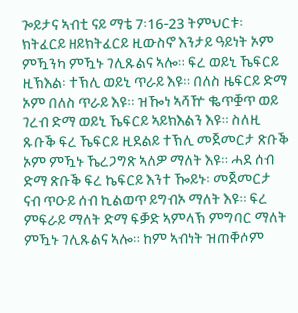ጐይታና ኣብቲ ናይ ማቴ 7፡16-23 ትምህርቱ፡ ክትፈርይ ዘይክትፈርይ ዚውስኖ እንታይ ዓይነት ኦም ምዃንካ ምዃኑ ገሊጹልና ኣሎ። ፍረ ወይኒ ኼፍርይ ዚኽእል፡ ተኽሊ ወይኒ ጥራይ እዩ። በለስ ዜፍርይ ድማ ኦም በለስ ጥራይ እዩ። ዝዀነ ኣሻዅ ቈጥቛጥ ወይ ገረብ ድማ ወይኒ ኼፍርይ ኣይክእልን እዩ። ስለዚ ጹቡቕ ፍረ ኼፍርይ ዚደልይ ተኽሊ መጀመርታ ጽቡቕ ኦም ምዃኑ ኼረጋግጽ ኣለዎ ማለት እዩ። ሓደ ሰብ ድማ ጽቡቕ ፍረ ኬፍርይ እንተ ዀይኑ፡ መጀመርታ ናብ ጥዑይ ሰብ ኪልወጥ ይግብኦ ማለት እዩ። ፍረ ምፍራይ ማለት ድማ ፍቓድ ኣምላኽ ምግባር ማለት ምዃኑ ገሊጹልና ኣሎ። ከም ኣብነት ዝጠቐሶም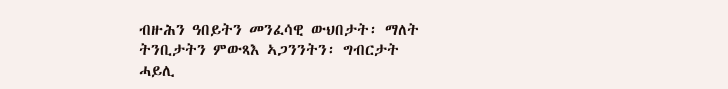ብዙሕን ዓበይትን መንፈሳዊ ውህበታት፡ ማለት ትንቢታትን ምውጻእ ኣጋንንትን፡ ግብርታት ሓይሊ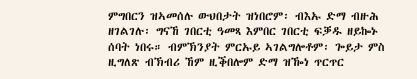ምግበርን ዝኣመሰሉ ውህበታት ዝነበሮም፡ ብእኡ ድማ ብዙሕ ዘገልገሉ፡ ግናኸ ገበርቲ ዓመጻ እምበር ገበርቲ ፍቓዱ ዘይኰኑ ሰባት ነበሩ። ብምኽንያት ምርኡይ ኣገልግሎቶም፡ ጐይታ ምስ ዚግለጽ ብኽብሪ ኸም ዚቕበሎም ድማ ዝዀነ ጥርጥር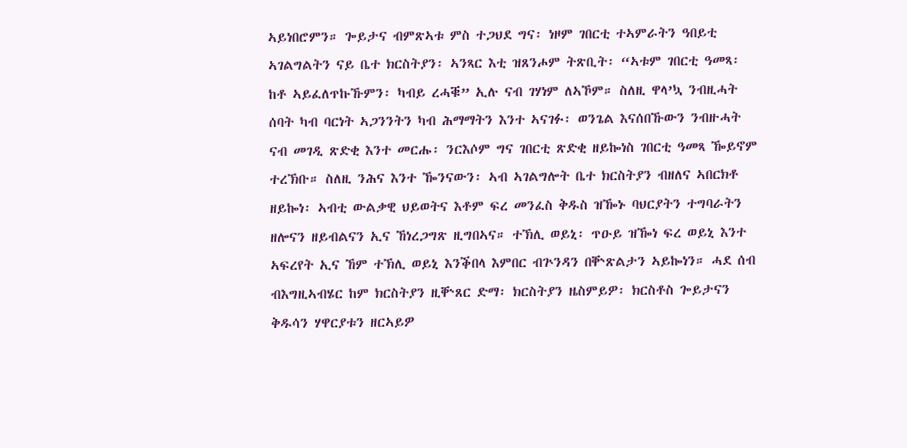ኣይነበሮምን። ጐይታና ብምጽኣቱ ምስ ተጋህደ ግና፡ ነዞም ገበርቲ ተኣምራትን ዓበይቲ ኣገልግልትን ናይ ቤተ ክርስትያን፡ ኣንጻር እቲ ዝጸንሖም ትጽቢት፡ “ኣቱም ገበርቲ ዓመጻ፡ ከቶ ኣይፈለጥኩኹምን፡ ካብይ ረሓቑ” ኢሉ ናብ ገሃነም ለኣኾም። ስለዚ ዋላ’ኳ ንብዚሓት ሰባት ካብ ባርነት ኣጋንንትን ካብ ሕማማትን እንተ ኣናገፉ፡ ወንጌል እናሰበኹውን ንብዙሓት ናብ መገዲ ጽድቂ እንተ መርሑ፡ ንርእሶም ግና ገበርቲ ጽድቂ ዘይኰነስ ገበርቲ ዓመጻ ዀይኖም ተረኽቡ። ስለዚ ንሕና እንተ ዀንናውን፡ ኣብ ኣገልግሎት ቤተ ክርስትያን ብዘለና ኣበርክቶ ዘይኰነ፡ ኣብቲ ውልቃዊ ህይወትና እቶም ፍረ መንፈስ ቅዱስ ዝዀኑ ባህርያትን ተግባራትን ዘሎናን ዘይብልናን ኢና ኸነረጋግጽ ዚግበኣና። ተኽሊ ወይኒ፡ ጥዑይ ዝዀነ ፍረ ወይኒ እንተ ኣፍረየት ኢና ኸም ተኽሊ ወይኒ እንቕበላ እምበር ብጕንዳን በቝጽልታን ኣይኰነን። ሓደ ሰብ ብእግዚኣብሄር ከም ክርስትያን ዚቝጸር ድማ፡ ክርስትያን ዜስምይዎ፡ ክርስቶስ ጐይታናን ቅዱሳን ሃዋርያቱን ዘርኣይዎ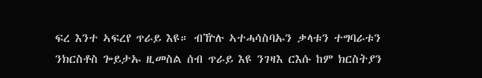ፍረ እንተ ኣፍረየ ጥራይ እዩ። ብዅሉ ኣተሓሳስባኡን ቃላቱን ተግባራቱን ንክርስቶስ ጐይታኡ ዚመስል ሰብ ጥራይ እዩ ንገዛእ ርእሱ ከም ክርስትያን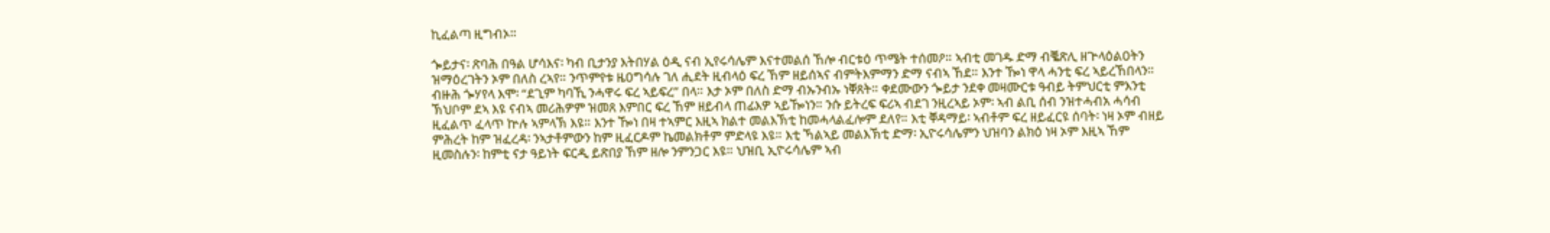ኪፈልጣ ዚግብኦ።

ጐይታና፡ ጽባሕ በዓል ሆሳእና፡ ካብ ቢታንያ እትበሃል ዕዲ ናብ ኢየሩሳሌም እናተመልሰ ኸሎ ብርቱዕ ጥሜት ተሰመዖ። ኣብቲ መገዱ ድማ ብቘጽሊ ዘጕላዕልዐትን ዝማዕረገትን ኦም በለስ ረኣየ። ንጥምየቱ ዜዐግሳሉ ገለ ሒደት ዚብላዕ ፍረ ኸም ዘይሰኣና ብምትእምማን ድማ ናብኣ ኸደ። እንተ ዀነ ዋላ ሓንቲ ፍረ ኣይረኸበላን። ብዙሕ ጐሃየላ እሞ፡ “ደጊም ካባኺ ንሓዋሩ ፍረ ኣይፍረ” በላ። እታ ኦም በለስ ድማ ብኡንብኡ ነቐጸት። ቀደሙውን ጐይታ ንደቀ መዛሙርቱ ዓብይ ትምህርቲ ምእንቲ ኽህቦም ደኣ እዩ ናብኣ መሪሕዎም ዝመጸ እምበር ፍረ ኸም ዘይብላ ጠፊእዎ ኣይዀነን። ንሱ ይትረፍ ፍሪኣ ብደገ ንዚረኣይ ኦም፡ ኣብ ልቢ ሰብ ንዝተሓብአ ሓሳብ ዚፈልጥ ፈላጥ ኵሉ ኣምላኽ እዩ። እንተ ዀነ በዛ ተኣምር እዚኣ ክልተ መልእኽቲ ከመሓላልፈሎም ደለየ። እቲ ቐዳማይ፡ ኣብቶም ፍረ ዘይፈርዩ ሰባት፡ ነዛ ኦም ብዘይ ምሕረት ከም ዝፈረዳ፡ ንኣታቶምውን ከም ዚፈርዶም ኬመልክቶም ምድላዩ እዩ። እቲ ኻልኣይ መልእኽቲ ድማ፡ ኢዮሩሳሌምን ህዝባን ልክዕ ነዛ ኦም እዚኣ ኸም ዚመስሉን፡ ከምቲ ናታ ዓይነት ፍርዲ ይጽበያ ኸም ዘሎ ንምንጋር እዩ። ህዝቢ ኢዮሩሳሌም ኣብ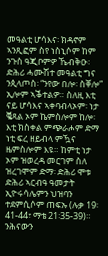መዓልቲ ሆሳእና፡ ክዳኖም ኣንጺፎም ስየ ነስኒሶም ከም ንጉስ ዓጂቦምዎ ኼብቅዑ፡ ድሕሪ ሓሙሽተ መዓልቲ ግና ንጲላጦስ፡ “ንየው በሎ፡ ስቐሎ” ኢሎም ኣቕተልዎ። ስለዚ እቲ ናይ ሆሳእና ኣቀባብላኦም፡ ነታ ቘጻል ኦም ኬምስሎም ከሎ፡ እቲ ክስቀል ምጭራሖም ድማ ነቲ ፍረ ዘይብላ ምዃና ዜምስሎም እዩ። ከምቲ ነታ ኦም ዝወረዳ መርገም ስለ ዝረገሞም ድማ፡ ድሕሪ ሞቱ ድሕሪ ኣርብዓ ዓመታት ኢዮሩሳሌምን ህዝባን ተደምሲሶም ጠፍኡ (ሉቃ 19፡41-44፣ ማቴ 21፡35-39)። ንሕናውን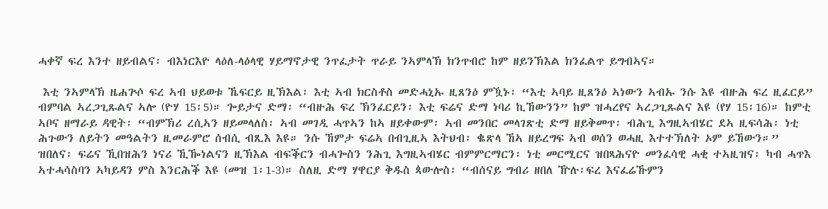ሓቀኛ ፍረ እንተ ዘይብልና፡ ብእነርእዮ ላዕለ-ላዕላዊ ሃይማኖታዊ ንጥፈታት ጥራይ ንኣምላኽ ክንጥብሮ ከም ዘይንኽእል ክንፈልጥ ይግብኣና።

 እቲ ንኣምላኽ ዜሐጕሶ ፍረ ኣብ ህይወቱ ኼፍርይ ዚኽእል፡ እቲ ኣብ ክርስቶስ መድሓኒኡ ዚጸንዕ ምዃኑ፡ “እቲ ኣባይ ዚጸንዕ ኣነውን ኣብኡ ንሱ እዩ ብዙሕ ፍረ ዚፈርይ” ብምባል ኣረጋጊጹልና ኣሎ (ዮሃ 15፡5)። ጐይታና ድማ፡ “ብዙሕ ፍረ ኽንፈርይን፡ እቲ ፍሬና ድማ ነባሪ ኪኸውንን” ከም ዝሓረየና ኣረጋጊጹልና እዩ (የሃ 15፡16)። ከምቲ ኣቦና ዘማራይ ዳዊት፡ “ብምኽሪ ረሲኣን ዘይመላለስ፡ ኣብ መገዲ ሓጥኣን ከኣ ዘይቀውም፡ ኣብ መንበር መላገጽቲ ድማ ዘይቅመጥ፡ ብሕጊ እግዚኣብሄር ደኣ ዚፍሳሕ፡ ነቲ ሕጉውን ለይትን መዓልትን ዚመራምሮ ሰብሲ ብጺእ እዩ። ንሱ ኸምታ ፍሬኣ በብጊዚኣ እትህብ፡ ቈጽላ ኸኣ ዘይረግፍ ኣብ ወሰን ወሓዚ እተተኽለት ኦም ይኸውን።” ዝበለና፡ ፍሬና ኺበዝሕን ነናሪ ኺዀነልናን ዚኽእል ብፍቕርን ብሓጐስን ንሕጊ እግዚኣብሄር ብምምርማርን፡ ነቲ መርሚርና ዝበጻሕናዮ መንፈሳዊ ሓቂ ተኣዚዝና፡ ካብ ሓጥእ ኣተሓሳስባን ኣካይዳን ምስ እንርሕቕ እዩ (መዝ 1፡1-3)። ስለዚ ድማ ሃዋርያ ቅዱስ ጳውሎስ፡ “ብሰናይ ግብሪ ዘበለ ዅሉ፡ፍረ እናፈሬኹምን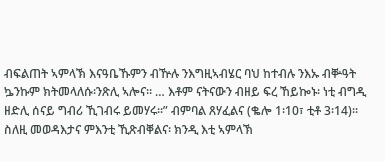ብፍልጠት ኣምላኽ እናዓቤኹምን ብዅሉ ንእግዚኣብሄር ባህ ከተብሉ ንእኡ ብቝዓት ኴንኩም ክትመላለሱ፡ንጽሊ ኣሎና። … እቶም ናትናውን ብዘይ ፍረ ኸይኰኑ፡ ነቲ ብግዲ ዘድሊ ሰናይ ግብሪ ኺገብሩ ይመሃሩ።” ብምባል ጸሃፈልና (ቈሎ 1፡10፣ ቲቶ 3፡14)። ስለዚ መወዳእታና ምእንቲ ኺጽብቐልና፡ ክንዲ እቲ ኣምላኽ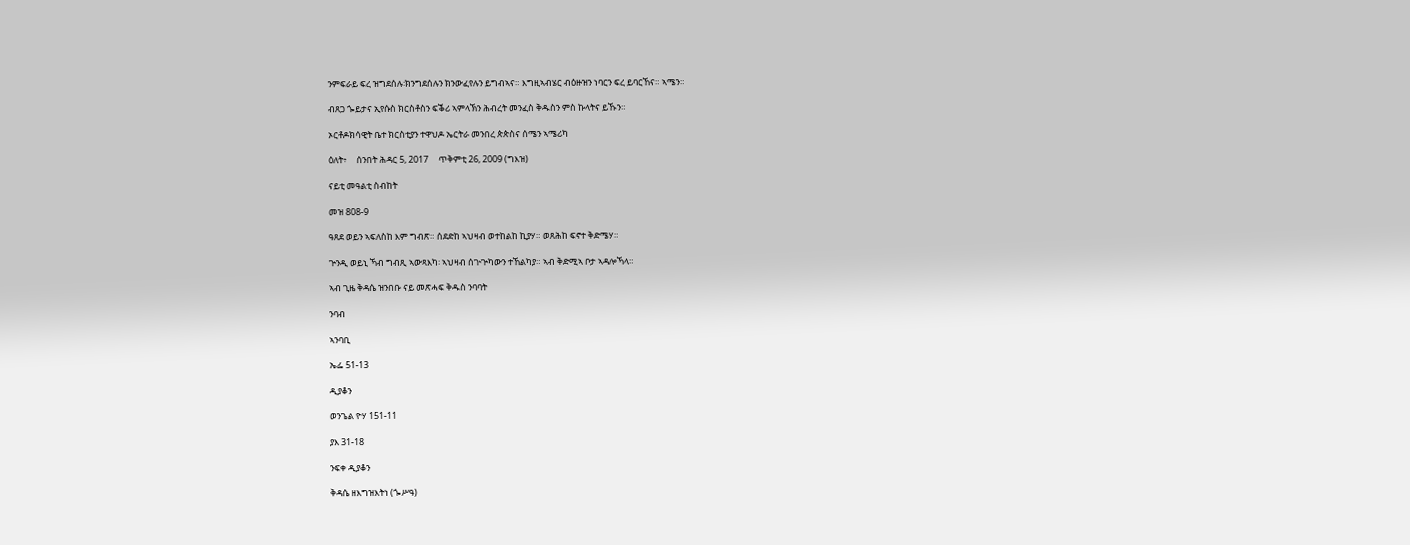ንምፍራይ ፍረ ዝግደሰሉ፡ክንግደሰሉን ክንውፈየሉን ይግብኣና። እግዚኣብሄር ብዕዙዝን ነባርን ፍረ ይባርኸና። ኣሜን።

ብጸጋ ጐይታና ኢየሱስ ክርስቶስን ፍቕሪ ኣምላኽን ሕብረት መንፈስ ቅዱስን ምስ ኩላትና ይኹን።

ኦርቶዶክሳዊት ቤተ ክርስቲያን ተዋህዶ ኤርትራ መንበረ ጵጵስና ሰሜን ኣሜሪካ

ዕለት፥     ሰንበት ሕዳር 5, 2017     ጥቅምቲ 26, 2009 (ግእዝ)

ናይቲ መዓልቲ ስብከት

መዝ 808-9

ዓጸደ ወይን ኣፍለስከ እም ግብጽ። ሰደድከ ኣህዛብ ወተከልከ ኪያሃ። ወጸሕከ ፍኖተ ቅድሜሃ።

ጕንዲ ወይኒ ኻብ ግብጺ ኣውጻእካ፡ ኣህዛብ ሰጒጕካውን ተኸልካያ። ኣብ ቅድሚኣ ቦታ ኣዳሎኻላ።

ኣብ ጊዜ ቅዳሴ ዝንበቡ ናይ መጽሓፍ ቅዱስ ንባባት

ንባብ

ኣንባቢ

ኤፌ 51-13

ዲያቆን

ወንጌል ዮሃ 151-11

ያእ 31-18

ንፍቀ ዲያቆን

ቅዳሴ ዘእግዝእትነ (ጐሥዓ)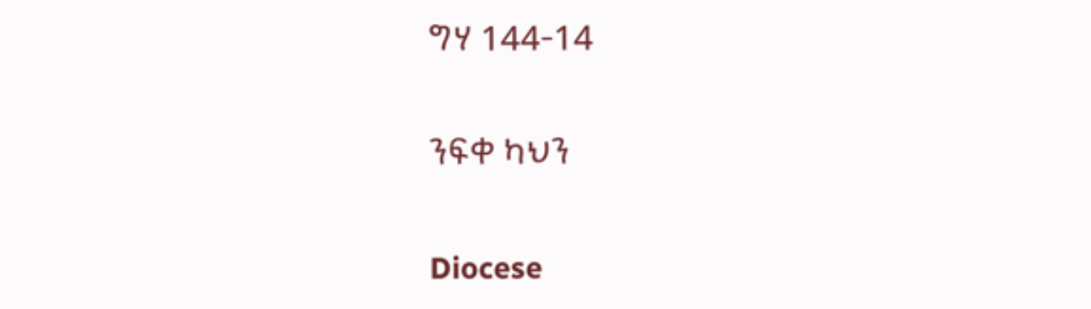ግሃ 144-14

ንፍቀ ካህን

Diocese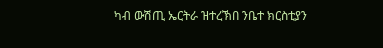ካብ ውሽጢ ኤርትራ ዝተረኽበ ንቤተ ክርስቲያን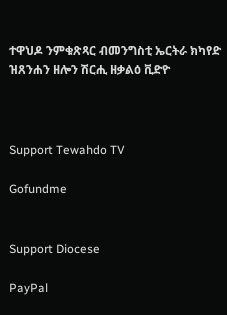ተዋህዶ ንምቁጽጻር ብመንግስቲ ኤርትራ ክካየድ ዝጸንሐን ዘሎን ሽርሒ ዘቃልዕ ቪድዮ



Support Tewahdo TV

Gofundme


Support Diocese

PayPal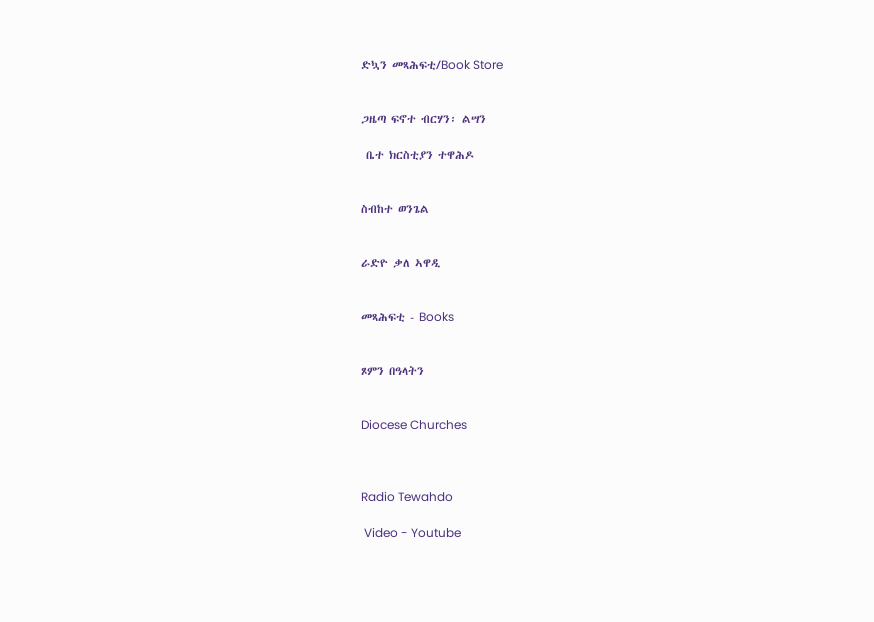ድኳን መጻሕፍቲ/Book Store


ጋዜጣ ፍኖተ ብርሃን፡ ልሣን

 ቤተ ክርስቲያን ተዋሕዶ


ስብከተ ወንጌል


ራድዮ ቃለ ኣዋዲ


መጻሕፍቲ - Books


ጾምን በዓላትን


Diocese Churches



Radio Tewahdo

 Video - Youtube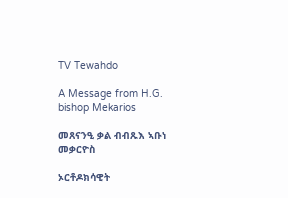TV Tewahdo

A Message from H.G. bishop Mekarios

መጸናንዒ ቃል ብብጹእ ኣቡነ መቃርዮስ

ኦርቶዶክሳዊት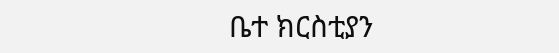ቤተ ክርስቲያን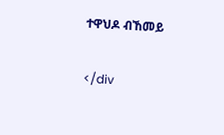ተዋህዶ ብኸመይ

</div